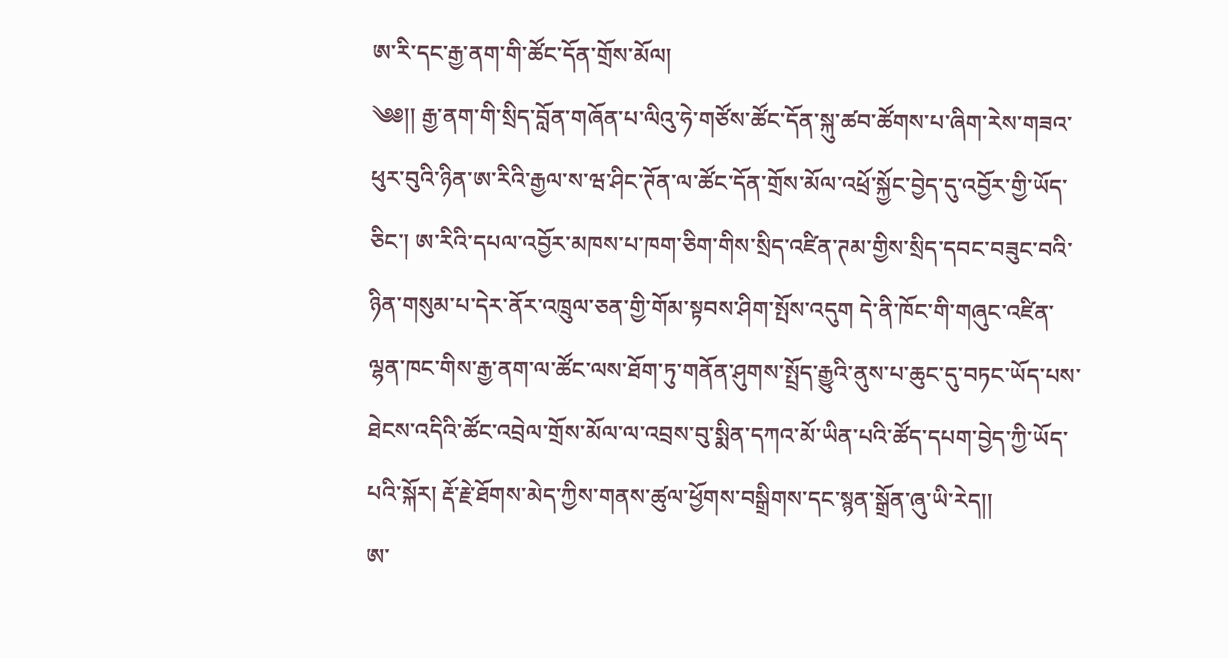ཨ་རི་དང་རྒྱ་ནག་གི་ཚོང་དོན་གྲོས་མོལ།
༄༅།། རྒྱ་ནག་གི་སྲིད་བློན་གཞོན་པ་ལིའུ་ཧེ་གཙོས་ཚོང་དོན་སྐུ་ཚབ་ཚོགས་པ་ཞིག་རེས་གཟའ་ཕུར་བུའི་ཉིན་ཨ་རིའི་རྒྱལ་ས་ཝ་ཤིང་ཊོན་ལ་ཚོང་དོན་གྲོས་མོལ་འཕྲོ་སྐྱོང་བྱེད་དུ་འབྱོར་གྱི་ཡོད་ཅིང་། ཨ་རིའི་དཔལ་འབྱོར་མཁས་པ་ཁག་ཅིག་གིས་སྲིད་འཛིན་ཊམ་གྱིས་སྲིད་དབང་བཟུང་བའི་ཉིན་གསུམ་པ་དེར་ནོར་འཁྲུལ་ཅན་གྱི་གོམ་སྟབས་ཤིག་སྤོས་འདུག དེ་ནི་ཁོང་གི་གཞུང་འཛིན་ལྷན་ཁང་གིས་རྒྱ་ནག་ལ་ཚོང་ལས་ཐོག་ཏུ་གནོན་ཤུགས་སྤྲོད་རྒྱུའི་ནུས་པ་ཆུང་དུ་བཏང་ཡོད་པས་ཐེངས་འདིའི་ཚོང་འབྲེལ་གྲོས་མོལ་ལ་འབྲས་བུ་སྨིན་དཀའ་མོ་ཡིན་པའི་ཚོད་དཔག་བྱེད་ཀྱི་ཡོད་པའི་སྐོར། རྡོ་རྗེ་ཐོགས་མེད་ཀྱིས་གནས་ཚུལ་ཕྱོགས་བསྒྲིགས་དང་སྙན་སྒྲོན་ཞུ་ཡི་རེད།།
ཨ་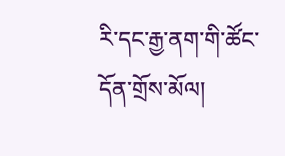རི་དང་རྒྱ་ནག་གི་ཚོང་དོན་གྲོས་མོལ།